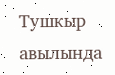Тушкыр авылында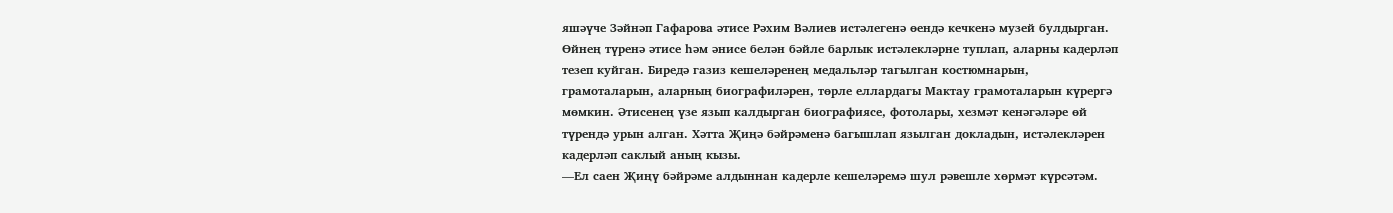яшәүче Зәйнәп Гафарова әтисе Рәхим Вәлиев истәлегенә өендә кечкенә музей булдырган. Өйнең түренә әтисе һәм әнисе белән бәйле барлык истәлекләрне туплап, аларны кадерләп тезеп куйган. Биредә газиз кешеләренең медальләр тагылган костюмнарын, грамоталарын, аларның биографиләрен, төрле еллардагы Мактау грамоталарын күрергә мөмкин. Әтисенең үзе язып калдырган биографиясе, фотолары, хезмәт кенәгәләре өй түрендә урын алган. Хәтта Җиңә бәйрәменә багышлап язылган докладын, истәлекләрен кадерләп саклый аның кызы.
—Ел саен Җиңү бәйрәме алдыннан кадерле кешеләремә шул рәвешле хөрмәт күрсәтәм.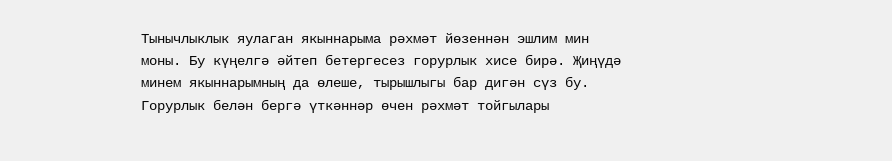Тынычлыклык яулаган якыннарыма рәхмәт йөзеннән эшлим мин моны. Бу күңелгә әйтеп бетергесез горурлык хисе бирә. Җиңүдә минем якыннарымның да өлеше, тырышлыгы бар дигән сүз бу. Горурлык белән бергә үткәннәр өчен рәхмәт тойгылары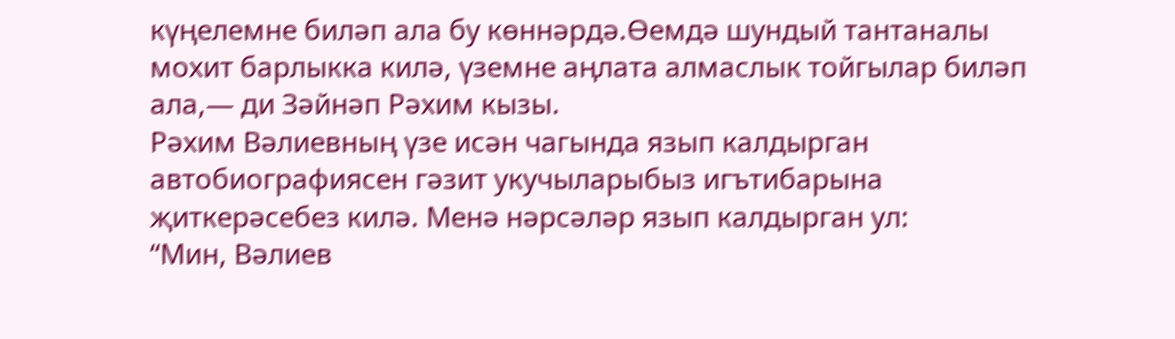күңелемне биләп ала бу көннәрдә.Өемдә шундый тантаналы мохит барлыкка килә, үземне аңлата алмаслык тойгылар биләп ала,— ди Зәйнәп Рәхим кызы.
Рәхим Вәлиевның үзе исән чагында язып калдырган автобиографиясен гәзит укучыларыбыз игътибарына җиткерәсебез килә. Менә нәрсәләр язып калдырган ул:
“Мин, Вәлиев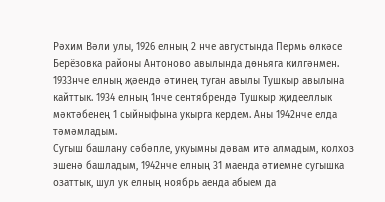Рәхим Вәли улы, 1926 елның 2 нче августында Пермь өлкәсе Берёзовка районы Антоново авылында дөньяга килгәнмен. 1933нче елның җәендә әтинең туган авылы Тушкыр авылына кайттык. 1934 елның 1нче сентябрендә Тушкыр җидееллык мәктәбенең 1 сыйныфына укырга кердем. Аны 1942нче елда тәмәмладым.
Сугыш башлану сәбәпле, укуымны дәвам итә алмадым, колхоз эшенә башладым, 1942нче елның 31 маенда әтиемне сугышка озаттык, шул ук елның ноябрь аенда абыем да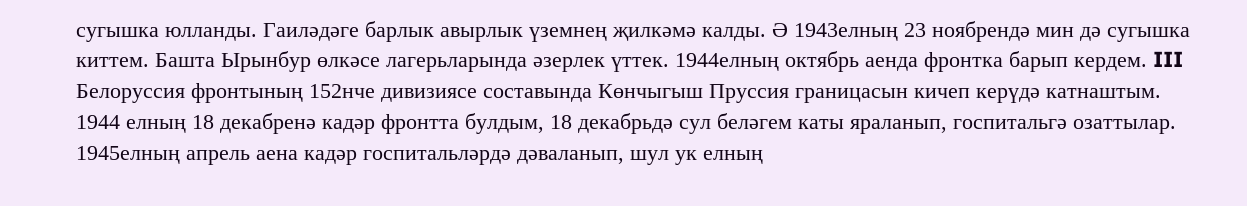сугышка юлланды. Гаиләдәге барлык авырлык үземнең җилкәмә калды. Ә 1943елның 23 ноябрендә мин дә сугышка киттем. Башта Ырынбур өлкәсе лагерьларында әзерлек үттек. 1944елның октябрь аенда фронтка барып кердем. III Белоруссия фронтының 152нче дивизиясе составында Көнчыгыш Пруссия границасын кичеп керүдә катнаштым. 1944 елның 18 декабренә кадәр фронтта булдым, 18 декабрьдә сул беләгем каты яраланып, госпитальгә озаттылар. 1945елның апрель аена кадәр госпитальләрдә дәваланып, шул ук елның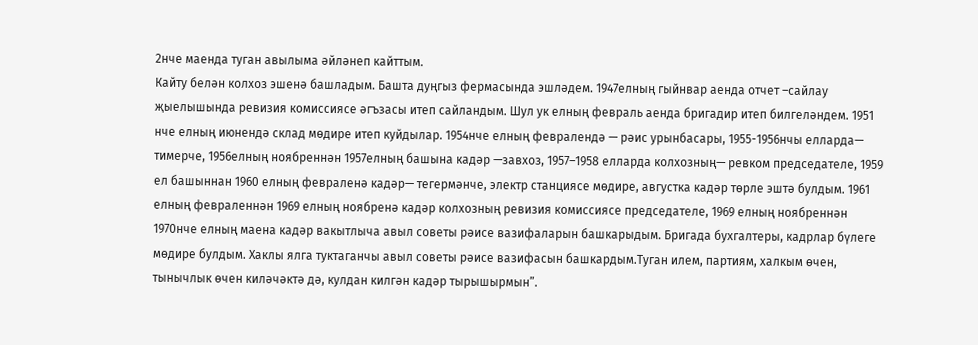2нче маенда туган авылыма әйләнеп кайттым.
Кайту белән колхоз эшенә башладым. Башта дуңгыз фермасында эшләдем. 1947елның гыйнвар аенда отчет –сайлау җыелышында ревизия комиссиясе әгъзасы итеп сайландым. Шул ук елның февраль аенда бригадир итеп билгеләндем. 1951 нче елның июнендә склад мөдире итеп куйдылар. 1954нче елның февралендә — рәис урынбасары, 1955-1956нчы елларда— тимерче, 1956елның ноябреннән 1957елның башына кадәр —завхоз, 1957–1958 елларда колхозның— ревком председателе, 1959 ел башыннан 1960 елның февраленә кадәр— тегермәнче, электр станциясе мөдире, августка кадәр төрле эштә булдым. 1961 елның февраленнән 1969 елның ноябренә кадәр колхозның ревизия комиссиясе председателе, 1969 елның ноябреннән 1970нче елның маена кадәр вакытлыча авыл советы рәисе вазифаларын башкарыдым. Бригада бухгалтеры, кадрлар бүлеге мөдире булдым. Хаклы ялга туктаганчы авыл советы рәисе вазифасын башкардым.Туган илем, партиям, халкым өчен, тынычлык өчен киләчәктә дә, кулдан килгән кадәр тырышырмын”.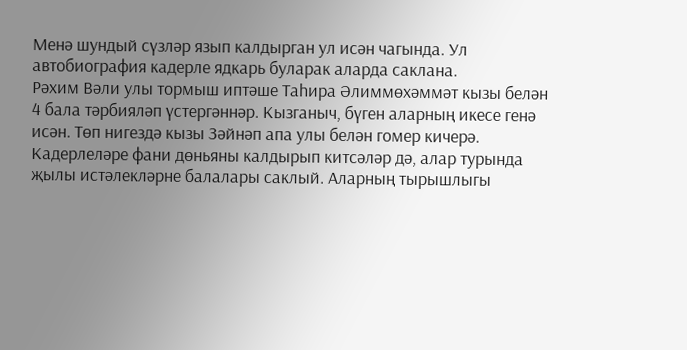Менә шундый сүзләр язып калдырган ул исән чагында. Ул автобиография кадерле ядкарь буларак аларда саклана.
Рәхим Вәли улы тормыш иптәше Таһира Әлиммөхәммәт кызы белән 4 бала тәрбияләп үстергәннәр. Кызганыч, бүген аларның икесе генә исән. Төп нигездә кызы Зәйнәп апа улы белән гомер кичерә.
Кадерлеләре фани дөньяны калдырып китсәләр дә, алар турында җылы истәлекләрне балалары саклый. Аларның тырышлыгы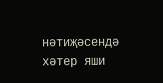нәтиҗәсендә хәтер яши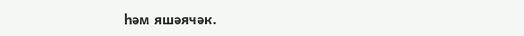һәм яшәячәк.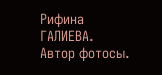Рифина ГАЛИЕВА.
Автор фотосы.